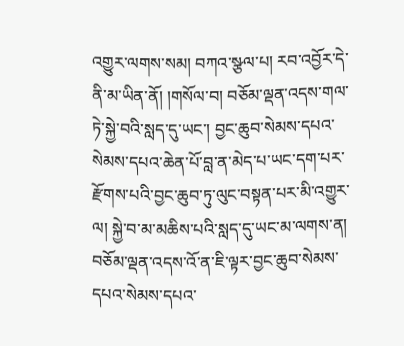འགྱུར་ལགས་སམ། བཀའ་སྩལ་པ། རབ་འབྱོར་དེ་ནི་མ་ཡིན་ནོ། །གསོལ་བ། བཅོམ་ལྡན་འདས་གལ་ཏེ་སྐྱེ་བའི་སླད་དུ་ཡང་། བྱང་ཆུབ་སེམས་དཔའ་སེམས་དཔའ་ཆེན་པོ་བླ་ན་མེད་པ་ཡང་དག་པར་རྫོགས་པའི་བྱང་ཆུབ་ཏུ་ལུང་བསྟན་པར་མི་འགྱུར་ལ། སྐྱེ་བ་མ་མཆིས་པའི་སླད་དུ་ཡང་མ་ལགས་ན། བཅོམ་ལྡན་འདས་འོ་ན་ཇི་ལྟར་བྱང་ཆུབ་སེམས་དཔའ་སེམས་དཔའ་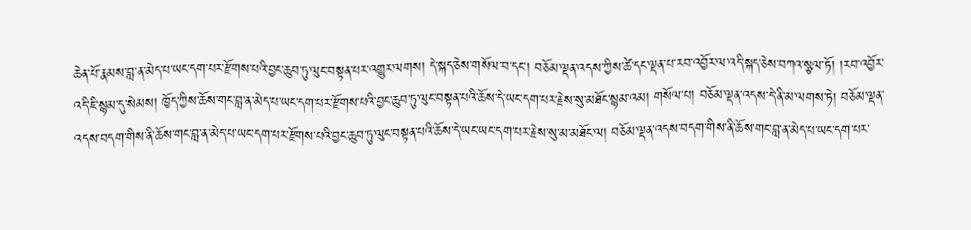ཆེན་པོ་རྣམས་བླ་ན་མེད་པ་ཡང་དག་པར་རྫོགས་པའི་བྱང་ཆུབ་ཏུ་ལུང་བསྟན་པར་འགྱུར་ལགས། དེ་སྐད་ཅེས་གསོལ་བ་དང་། བཅོམ་ལྡན་འདས་ཀྱིས་ཚེ་དང་ལྡན་པ་རབ་འབྱོར་ལ་འདི་སྐད་ཅེས་བཀའ་སྩལ་ཏོ། །རབ་འབྱོར་འདི་ཇི་སྙམ་དུ་སེམས། ཁྱོད་ཀྱིས་ཆོས་གང་བླ་ན་མེད་པ་ཡང་དག་པར་རྫོགས་པའི་བྱང་ཆུབ་ཏུ་ལུང་བསྟན་པའི་ཆོས་དེ་ཡང་དག་པར་རྗེས་སུ་མཐོང་སྙམ་འམ། གསོལ་པ། བཅོམ་ལྡན་འདས་དེ་ནི་མ་ལགས་ཏེ། བཅོམ་ལྡན་འདས་བདག་གིས་ནི་ཆོས་གང་བླ་ན་མེད་པ་ཡང་དག་པར་རྫོགས་པའི་བྱང་ཆུབ་ཏུ་ལུང་བསྟན་པའི་ཆོས་དེ་ཡང་ཡང་དག་པར་རྗེས་སུ་མ་མཐོང་ལ། བཅོམ་ལྡན་འདས་བདག་གིས་ནི་ཆོས་གང་བླ་ན་མེད་པ་ཡང་དག་པར་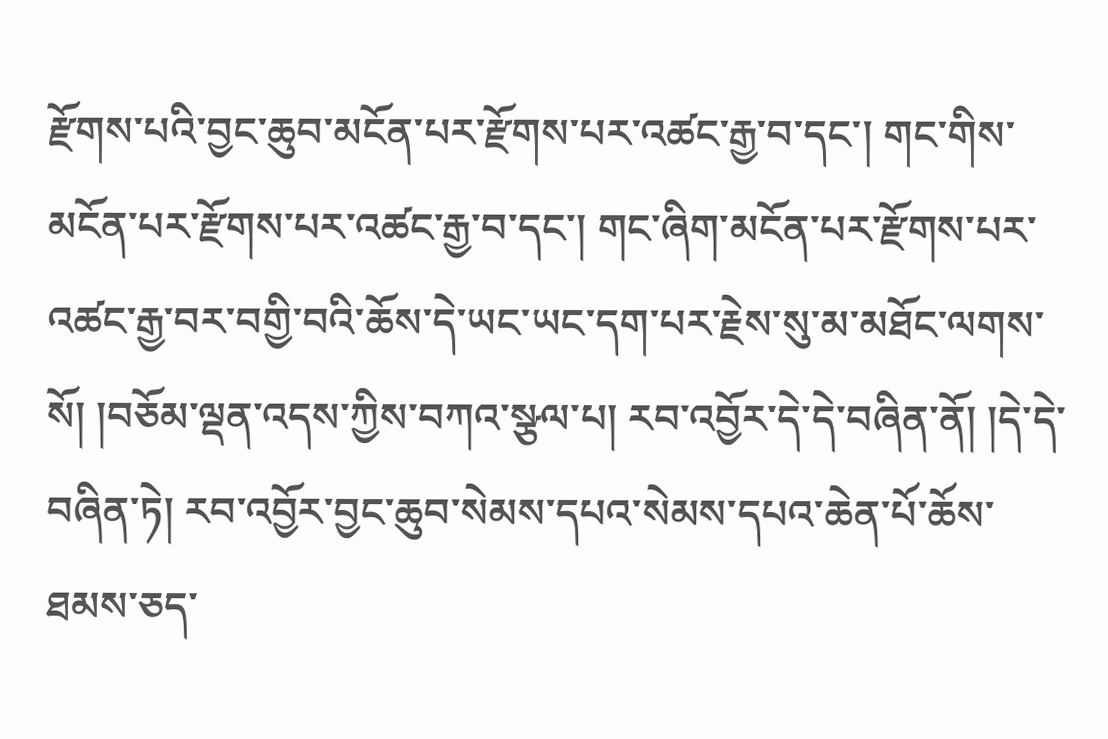རྫོགས་པའི་བྱང་ཆུབ་མངོན་པར་རྫོགས་པར་འཚང་རྒྱ་བ་དང་། གང་གིས་མངོན་པར་རྫོགས་པར་འཚང་རྒྱ་བ་དང་། གང་ཞིག་མངོན་པར་རྫོགས་པར་འཚང་རྒྱ་བར་བགྱི་བའི་ཆོས་དེ་ཡང་ཡང་དག་པར་རྗེས་སུ་མ་མཐོང་ལགས་སོ། །བཅོམ་ལྡན་འདས་ཀྱིས་བཀའ་སྩལ་པ། རབ་འབྱོར་དེ་དེ་བཞིན་ནོ། །དེ་དེ་བཞིན་ཏེ། རབ་འབྱོར་བྱང་ཆུབ་སེམས་དཔའ་སེམས་དཔའ་ཆེན་པོ་ཆོས་ཐམས་ཅད་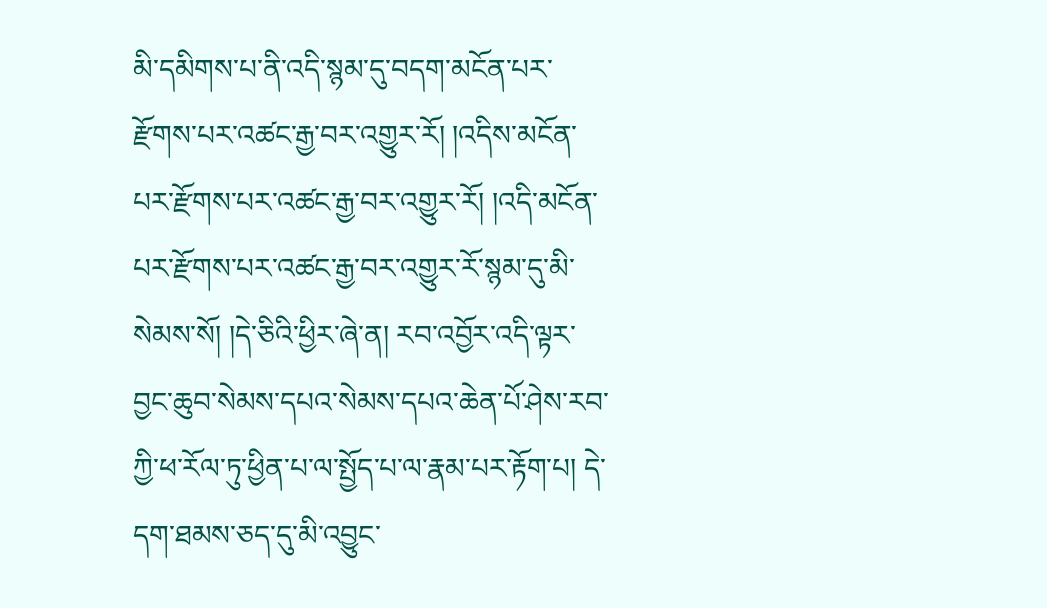མི་དམིགས་པ་ནི་འདི་སྙམ་དུ་བདག་མངོན་པར་རྫོགས་པར་འཚང་རྒྱ་བར་འགྱུར་རོ། །འདིས་མངོན་པར་རྫོགས་པར་འཚང་རྒྱ་བར་འགྱུར་རོ། །འདི་མངོན་པར་རྫོགས་པར་འཚང་རྒྱ་བར་འགྱུར་རོ་སྙམ་དུ་མི་སེམས་སོ། །དེ་ཅིའི་ཕྱིར་ཞེ་ན། རབ་འབྱོར་འདི་ལྟར་བྱང་ཆུབ་སེམས་དཔའ་སེམས་དཔའ་ཆེན་པོ་ཤེས་རབ་ཀྱི་ཕ་རོལ་ཏུ་ཕྱིན་པ་ལ་སྤྱོད་པ་ལ་རྣམ་པར་རྟོག་པ། དེ་དག་ཐམས་ཅད་དུ་མི་འབྱུང་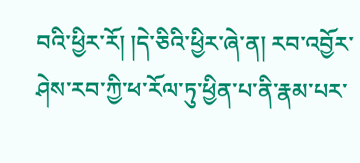བའི་ཕྱིར་རོ། །དེ་ཅིའི་ཕྱིར་ཞེ་ན། རབ་འབྱོར་ཤེས་རབ་ཀྱི་ཕ་རོལ་ཏུ་ཕྱིན་པ་ནི་རྣམ་པར་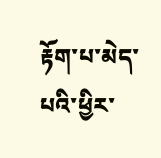རྟོག་པ་མེད་པའི་ཕྱིར་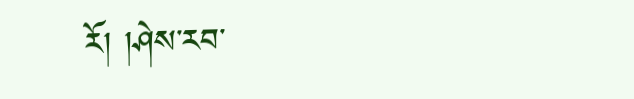རོ། །ཤེས་རབ་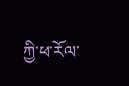ཀྱི་ཕ་རོལ་